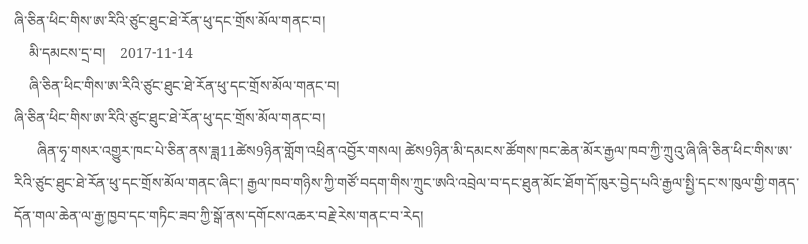ཞི་ཅིན་ཕིང་གིས་ཨ་རིའི་ཙུང་ཐུང་ཐེ་རོན་ཕུ་དང་གྲོས་མོལ་གནང་བ།
    མི་དམངས་དྲ་བ།    2017-11-14
    ཞི་ཅིན་ཕིང་གིས་ཨ་རིའི་ཙུང་ཐུང་ཐེ་རོན་ཕུ་དང་གྲོས་མོལ་གནང་བ།
ཞི་ཅིན་ཕིང་གིས་ཨ་རིའི་ཙུང་ཐུང་ཐེ་རོན་ཕུ་དང་གྲོས་མོལ་གནང་བ།
      ཞིན་ཧྭ་གསར་འགྱུར་ཁང་པེ་ཅིན་ནས་ཟླ11ཚེས9ཉིན་གློག་འཕྲིན་འབྱོར་གསལ། ཚེས9ཉིན་མི་དམངས་ཚོགས་ཁང་ཆེན་མོར་རྒྱལ་ཁབ་ཀྱི་ཀྲུའུ་ཞི་ཞི་ཅིན་ཕིང་གིས་ཨ་རིའི་ཙུང་ཐུང་ཐེ་རོན་ཕུ་དང་གྲོས་མོལ་གནང་ཞིང་། རྒྱལ་ཁབ་གཉིས་ཀྱི་གཙོ་བདག་གིས་ཀྲུང་ཨའི་འབྲེལ་བ་དང་ཐུན་མོང་ཐོག་དོ་ཁུར་བྱེད་པའི་རྒྱལ་སྤྱི་དང་ས་ཁུལ་གྱི་གནད་དོན་གལ་ཆེན་ལ་རྒྱ་ཁྱབ་དང་གཏིང་ཟབ་ཀྱི་སྒོ་ནས་དགོངས་འཆར་བརྗེ་རེས་གནང་བ་རེད།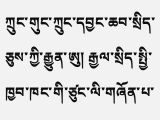ཀྲུང་གུང་ཀྲུང་དབྱང་ཆབ་སྲིད་ཅུས་ཀྱི་རྒྱུན་ཨུ། རྒྱལ་སྲིད་སྤྱི་ཁྱབ་ཁང་གི་ཙུང་ལི་གཞོན་པ་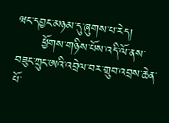ཝང་དབྱང་མཉམ་དུ་ཞུགས་པ་རེད།
      ཕྱོགས་གཉིས་པོས་འདི་ལོ་ནས་བཟུང་ཀྲུང་ཨའི་འབྲེལ་བར་གྲུབ་འབྲས་ཆེན་པོ་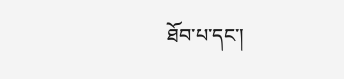ཐོབ་པ་དང་།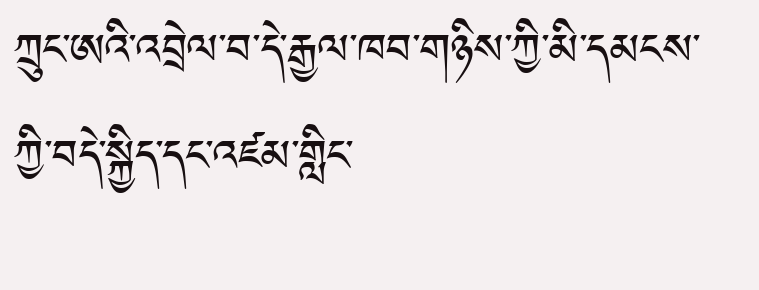ཀྲུང་ཨའི་འབྲེལ་བ་དེ་རྒྱལ་ཁབ་གཉིས་ཀྱི་མི་དམངས་ཀྱི་བདེ་སྐྱིད་དང་འཛམ་གླིང་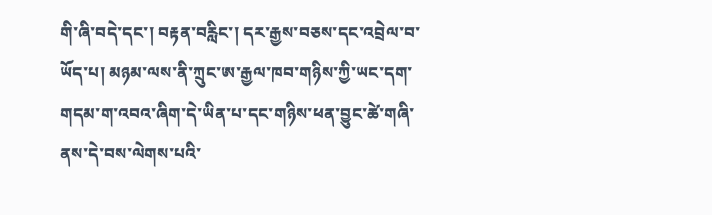གི་ཞི་བདེ་དང་། བརྟན་བརླིང་། དར་རྒྱས་བཅས་དང་འབྲེལ་བ་ཡོད་པ། མཉམ་ལས་ནི་ཀྲུང་ཨ་རྒྱལ་ཁབ་གཉིས་ཀྱི་ཡང་དག་གདམ་ག་འབའ་ཞིག་དེ་ཡིན་པ་དང་གཉིས་ཕན་བྱུང་ཚེ་གཞི་ནས་དེ་བས་ལེགས་པའི་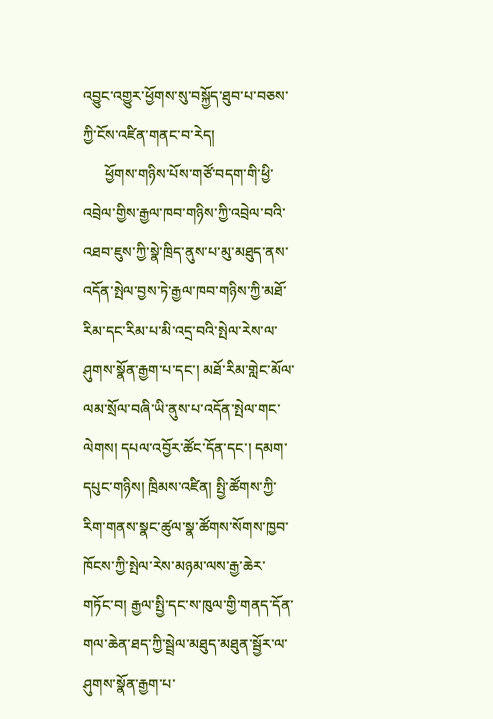འབྱུང་འགྱུར་ཕྱོགས་སུ་བསྐྱོད་ཐུབ་པ་བཅས་ཀྱི་ངོས་འཛིན་གནང་བ་རེད།
      ཕྱོགས་གཉིས་པོས་གཙོ་བདག་གི་ཕྱི་འབྲེལ་གྱིས་རྒྱལ་ཁབ་གཉིས་ཀྱི་འབྲེལ་བའི་འཐབ་ཇུས་ཀྱི་སྣེ་ཁྲིད་ནུས་པ་མུ་མཐུད་ནས་འདོན་སྤེལ་བྱས་ཏེ་རྒྱལ་ཁབ་གཉིས་ཀྱི་མཐོ་རིམ་དང་རིམ་པ་མི་འདྲ་བའི་སྤེལ་རེས་ལ་ཤུགས་སྣོན་རྒྱག་པ་དང་། མཐོ་རིམ་གླེང་མོལ་ལམ་སྲོལ་བཞི་ཡི་ནུས་པ་འདོན་སྤེལ་གང་ལེགས། དཔལ་འབྱོར་ཚོང་དོན་དང་། དམག་དཔུང་གཉིས། ཁྲིམས་འཛིན། སྤྱི་ཚོགས་ཀྱི་རིག་གནས་སྣང་ཚུལ་སྣ་ཚོགས་སོགས་ཁྱབ་ཁོངས་ཀྱི་སྤེལ་རེས་མཉམ་ལས་རྒྱ་ཆེར་གཏོང་བ། རྒྱལ་སྤྱི་དང་ས་ཁུལ་གྱི་གནད་དོན་གལ་ཆེན་ཐད་ཀྱི་སྦྲེལ་མཐུད་མཐུན་སྦྱོར་ལ་ཤུགས་སྣོན་རྒྱག་པ་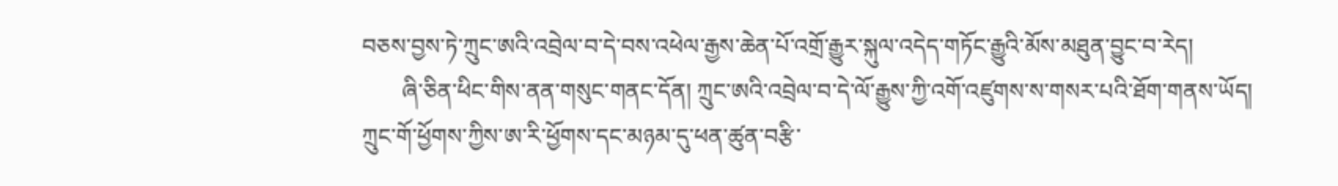བཅས་བྱས་ཏེ་ཀྲུང་ཨའི་འབྲེལ་བ་དེ་བས་འཕེལ་རྒྱས་ཆེན་པོ་འགྲོ་རྒྱུར་སྐུལ་འདེད་གཏོང་རྒྱུའི་མོས་མཐུན་བྱུང་བ་རེད།
       ཞི་ཅིན་ཕིང་གིས་ནན་གསུང་གནང་དོན། ཀྲུང་ཨའི་འབྲེལ་བ་དེ་ལོ་རྒྱུས་ཀྱི་འགོ་འཛུགས་ས་གསར་པའི་ཐོག་གནས་ཡོད། ཀྲུང་གོ་ཕྱོགས་ཀྱིས་ཨ་རི་ཕྱོགས་དང་མཉམ་དུ་ཕན་ཚུན་བརྩི་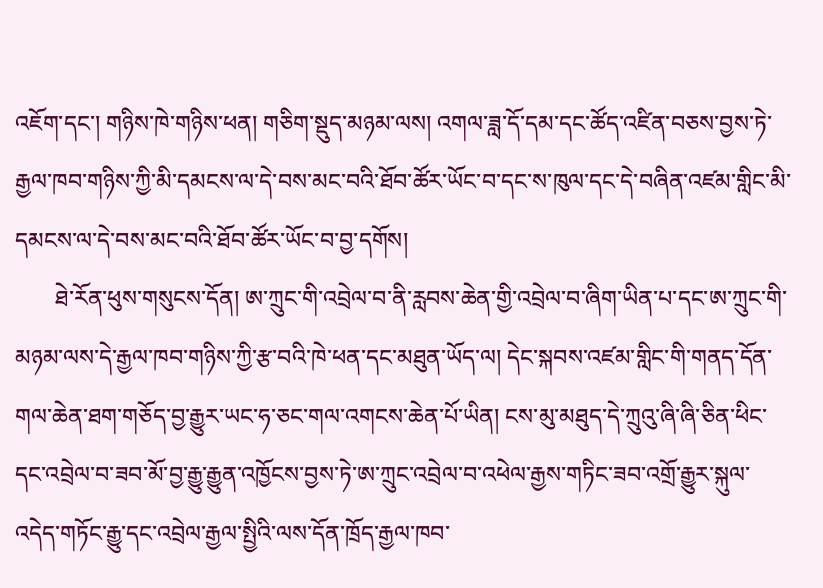འཇོག་དང་། གཉིས་ཁེ་གཉིས་ཕན། གཅིག་སྡུད་མཉམ་ལས། འགལ་ཟླ་དོ་དམ་དང་ཚོད་འཛིན་བཅས་བྱས་ཏེ་རྒྱལ་ཁབ་གཉིས་ཀྱི་མི་དམངས་ལ་དེ་བས་མང་བའི་ཐོབ་ཚོར་ཡོང་བ་དང་ས་ཁུལ་དང་དེ་བཞིན་འཛམ་གླིང་མི་དམངས་ལ་དེ་བས་མང་བའི་ཐོབ་ཚོར་ཡོང་བ་བྱ་དགོས།
       ཐེ་རོན་ཕུས་གསུངས་དོན། ཨ་ཀྲུང་གི་འབྲེལ་བ་ནི་རླབས་ཆེན་གྱི་འབྲེལ་བ་ཞིག་ཡིན་པ་དང་ཨ་ཀྲུང་གི་མཉམ་ལས་དེ་རྒྱལ་ཁབ་གཉིས་ཀྱི་རྩ་བའི་ཁེ་ཕན་དང་མཐུན་ཡོད་ལ། དེང་སྐབས་འཛམ་གླིང་གི་གནད་དོན་གལ་ཆེན་ཐག་གཅོད་བྱ་རྒྱུར་ཡང་ཧ་ཅང་གལ་འགངས་ཆེན་པོ་ཡིན། ངས་མུ་མཐུད་དེ་ཀྲུའུ་ཞི་ཞི་ཅིན་ཕིང་དང་འབྲེལ་བ་ཟབ་མོ་བྱ་རྒྱུ་རྒྱུན་འཁྱོངས་བྱས་ཏེ་ཨ་ཀྲུང་འབྲེལ་བ་འཕེལ་རྒྱས་གཏིང་ཟབ་འགྲོ་རྒྱུར་སྐུལ་འདེད་གཏོང་རྒྱུ་དང་འབྲེལ་རྒྱལ་སྤྱིའི་ལས་དོན་ཁྲོད་རྒྱལ་ཁབ་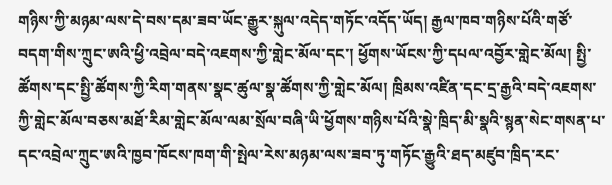གཉིས་ཀྱི་མཉམ་ལས་དེ་བས་དམ་ཟབ་ཡོང་རྒྱུར་སྐུལ་འདེད་གཏོང་འདོད་ཡོད། རྒྱལ་ཁབ་གཉིས་པོའི་གཙོ་བདག་གིས་ཀྲུང་ཨའི་ཕྱི་འབྲེལ་བདེ་འཇགས་ཀྱི་གླེང་མོལ་དང་། ཕྱོགས་ཡོངས་ཀྱི་དཔལ་འབྱོར་གླེང་མོལ། སྤྱི་ཚོགས་དང་སྤྱི་ཚོགས་ཀྱི་རིག་གནས་སྣང་ཚུལ་སྣ་ཚོགས་ཀྱི་གླེང་མོལ། ཁྲིམས་འཛིན་དང་དྲ་རྒྱའི་བདེ་འཇགས་ཀྱི་གླེང་མོལ་བཅས་མཐོ་རིམ་གླེང་མོལ་ལམ་སྲོལ་བཞི་ཡི་ཕྱོགས་གཉིས་པོའི་སྣེ་ཁྲིད་མི་སྣའི་སྙན་སེང་གསན་པ་དང་འབྲེལ་ཀྲུང་ཨའི་ཁྱབ་ཁོངས་ཁག་གི་སྤེལ་རེས་མཉམ་ལས་ཟབ་ཏུ་གཏོང་རྒྱུའི་ཐད་མཛུབ་ཁྲིད་རང་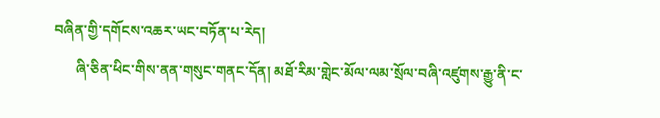བཞིན་གྱི་དགོངས་འཆར་ཡང་བཏོན་པ་རེད།
      ཞི་ཅིན་ཕིང་གིས་ནན་གསུང་གནང་དོན། མཐོ་རིམ་གླེང་མོལ་ལམ་སྲོལ་བཞི་འཛུགས་རྒྱུ་ནི་ང་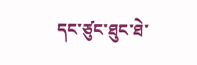དང་ཙུང་ཐུང་ཐེ་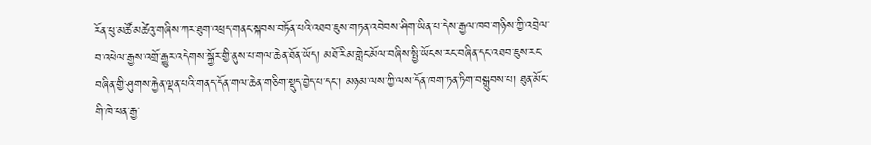རོན་ཕུ་མཚོ་མཚེའུ་གཞིས་ཀར་ཐུག་འཕྲད་གནང་སྐབས་བཏོན་པའི་འཐབ་ཇུས་གཏན་འབེབས་ཤིག་ཡིན་པ་དེས་རྒྱལ་ཁབ་གཉིས་ཀྱི་འབྲེལ་བ་འཕེལ་རྒྱས་འགྲོ་རྒྱུར་འདེགས་སྐྱོར་གྱི་ནུས་པ་གལ་ཆེན་ཐོན་ཡོད། མཐོ་རིམ་གླེང་མོལ་བཞིས་སྤྱི་ཡོངས་རང་བཞིན་དང་འཐབ་ཇུས་རང་བཞིན་གྱི་ཤུགས་རྐྱེན་ལྡན་པའི་གནད་དོན་གལ་ཆེན་གཅིག་སྡུད་བྱེད་པ་དང་། མཉམ་ལས་ཀྱི་ལས་དོན་ཁག་ཏན་ཏིག་བསྒྲུབས་པ། ཐུན་མོང་གི་ཁེ་ཕན་རྒྱ་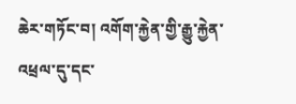ཆེར་གཏོང་བ། འགོག་རྐྱེན་གྱི་རྒྱུ་རྐྱེན་འཕྲལ་དུ་དང་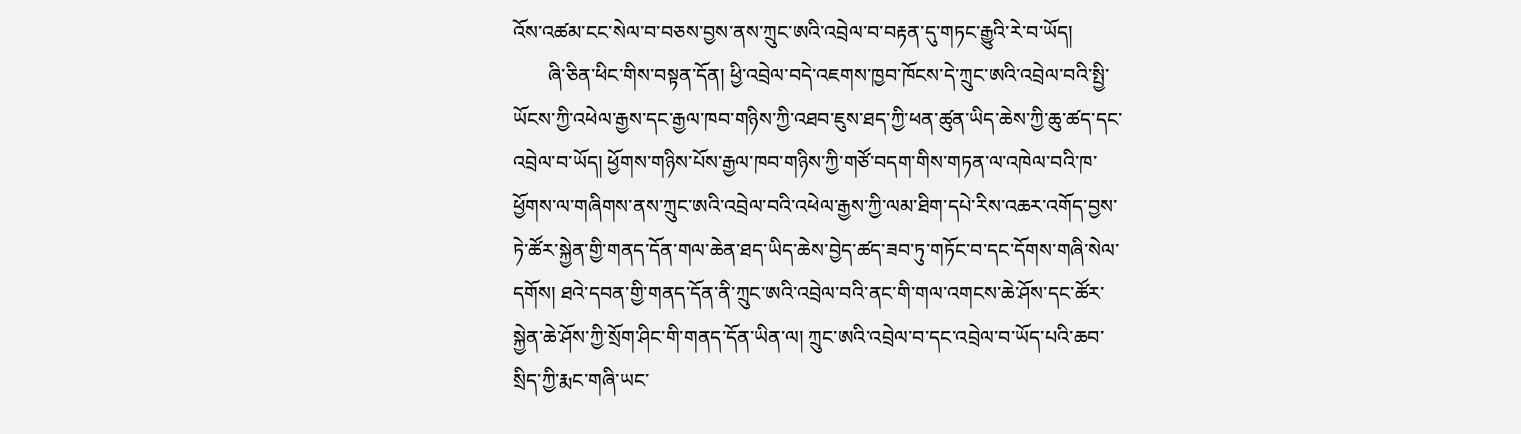འོས་འཚམ་ངང་སེལ་བ་བཅས་བྱས་ནས་ཀྲུང་ཨའི་འབྲེལ་བ་བརྟན་དུ་གཏང་རྒྱུའི་རེ་བ་ཡོད།
       ཞི་ཅིན་ཕིང་གིས་བསྟན་དོན། ཕྱི་འབྲེལ་བདེ་འཇགས་ཁྱབ་ཁོངས་དེ་ཀྲུང་ཨའི་འབྲེལ་བའི་སྤྱི་ཡོངས་ཀྱི་འཕེལ་རྒྱས་དང་རྒྱལ་ཁབ་གཉིས་ཀྱི་འཐབ་ཇུས་ཐད་ཀྱི་ཕན་ཚུན་ཡིད་ཆེས་ཀྱི་ཆུ་ཚད་དང་འབྲེལ་བ་ཡོད། ཕྱོགས་གཉིས་པོས་རྒྱལ་ཁབ་གཉིས་ཀྱི་གཙོ་བདག་གིས་གཏན་ལ་འཁེལ་བའི་ཁ་ཕྱོགས་ལ་གཞིགས་ནས་ཀྲུང་ཨའི་འབྲེལ་བའི་འཕེལ་རྒྱས་ཀྱི་ལམ་ཐིག་དཔེ་རིས་འཆར་འགོད་བྱས་ཏེ་ཚོར་སྐྱེན་གྱི་གནད་དོན་གལ་ཆེན་ཐད་ཡིད་ཆེས་བྱེད་ཚད་ཟབ་ཏུ་གཏོང་བ་དང་དོགས་གཞི་སེལ་དགོས། ཐའེ་དབན་གྱི་གནད་དོན་ནི་ཀྲུང་ཨའི་འབྲེལ་བའི་ནང་གི་གལ་འགངས་ཆེ་ཤོས་དང་ཚོར་སྐྱེན་ཆེ་ཤོས་ཀྱི་སྲོག་ཤིང་གི་གནད་དོན་ཡིན་ལ། ཀྲུང་ཨའི་འབྲེལ་བ་དང་འབྲེལ་བ་ཡོད་པའི་ཆབ་སྲིད་ཀྱི་རྨང་གཞི་ཡང་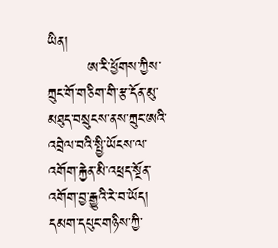ཡིན།
        ཨ་རི་ཕྱོགས་ཀྱིས་ཀྲུང་གོ་གཅིག་གི་རྩ་དོན་མུ་མཐུད་བསྲུངས་ནས་ཀྲུང་ཨའི་འབྲེལ་བའི་སྤྱི་ཡོངས་ལ་འགོག་རྐྱེན་མི་འཕྲད་སྔོན་འགོག་བྱ་རྒྱུའི་རེ་བ་ཡོད། དམག་དཔུང་གཉིས་ཀྱི་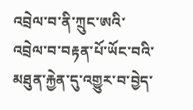འབྲེལ་བ་ནི་ཀྲུང་ཨའི་འབྲེལ་བ་བརྟན་པོ་ཡོང་བའི་མཐུན་རྐྱེན་དུ་འགྱུར་བ་བྱེད་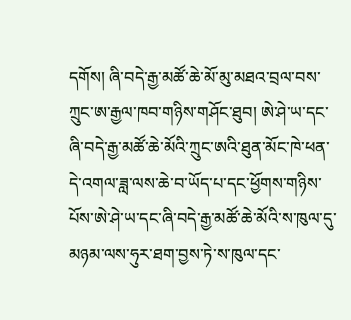དགོས། ཞི་བདེ་རྒྱ་མཚོ་ཆེ་མོ་མུ་མཐའ་བྲལ་བས་ཀྲུང་ཨ་རྒྱལ་ཁབ་གཉིས་གཤོང་ཐུབ། ཨེ་ཤེ་ཡ་དང་ཞི་བདེ་རྒྱ་མཚོ་ཆེ་མོའི་ཀྲུང་ཨའི་ཐུན་མོང་ཁེ་ཕན་དེ་འགལ་ཟླ་ལས་ཆེ་བ་ཡོད་པ་དང་ཕྱོགས་གཉིས་པོས་ཨེ་ཤེ་ཡ་དང་ཞི་བདེ་རྒྱ་མཚོ་ཆེ་མོའི་ས་ཁུལ་དུ་མཉམ་ལས་ཧུར་ཐག་བྱས་ཏེ་ས་ཁུལ་དང་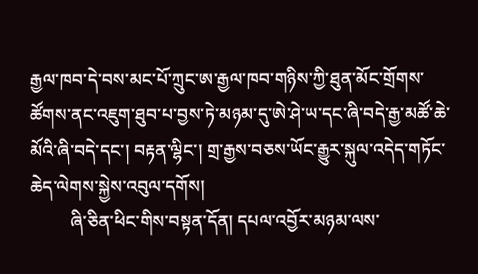རྒྱལ་ཁབ་དེ་བས་མང་པོ་ཀྲུང་ཨ་རྒྱལ་ཁབ་གཉིས་ཀྱི་ཐུན་མོང་གྲོགས་ཚོགས་ནང་འཇུག་ཐུབ་པ་བྱས་ཏེ་མཉམ་དུ་ཨེ་ཤེ་ཡ་དང་ཞི་བདེ་རྒྱ་མཚོ་ཆེ་མོའི་ཞི་བདེ་དང་། བརྟན་ལྷིང་། གྲ་རྒྱས་བཅས་ཡོང་རྒྱུར་སྐུལ་འདེད་གཏོང་ཆེད་ལེགས་སྐྱེས་འབུལ་དགོས།
         ཞི་ཅིན་ཕིང་གིས་བསྟན་དོན། དཔལ་འབྱོར་མཉམ་ལས་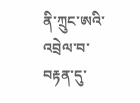ནི་ཀྲུང་ཨའི་འབྲེལ་བ་བརྟན་དུ་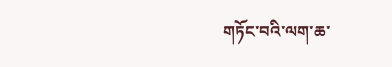གཏོང་བའི་ལག་ཆ་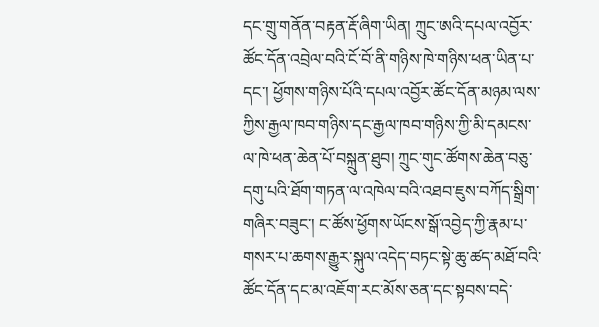དང་གྲུ་གནོན་བརྟན་རྡོ་ཞིག་ཡིན། ཀྲུང་ཨའི་དཔལ་འབྱོར་ཚོང་དོན་འབྲེལ་བའི་ངོ་བོ་ནི་གཉིས་ཁེ་གཉིས་ཕན་ཡིན་པ་དང་། ཕྱོགས་གཉིས་པོའི་དཔལ་འབྱོར་ཚོང་དོན་མཉམ་ལས་ཀྱིས་རྒྱལ་ཁབ་གཉིས་དང་རྒྱལ་ཁབ་གཉིས་ཀྱི་མི་དམངས་ལ་ཁེ་ཕན་ཆེན་པོ་བསྐྲུན་ཐུབ། ཀྲུང་གུང་ཚོགས་ཆེན་བཅུ་དགུ་པའི་ཐོག་གཏན་ལ་འཁེལ་བའི་འཐབ་ཇུས་བཀོད་སྒྲིག་གཞིར་བཟུང་། ང་ཚོས་ཕྱོགས་ཡོངས་སྒོ་འབྱེད་ཀྱི་རྣམ་པ་གསར་པ་ཆགས་རྒྱུར་སྐུལ་འདེད་བཏང་སྟེ་ཆུ་ཚད་མཐོ་བའི་ཚོང་དོན་དང་མ་འཇོག་རང་མོས་ཅན་དང་སྟབས་བདེ་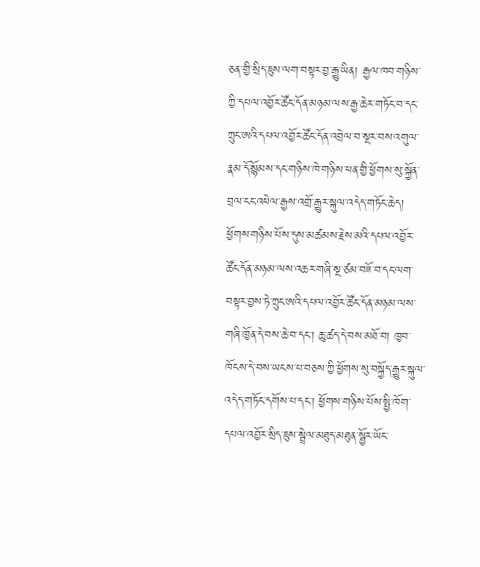ཅན་གྱི་སྲིད་ཇུས་ལག་བསྟར་བྱ་རྒྱུ་ཡིན། རྒྱལ་ཁབ་གཉིས་ཀྱི་དཔལ་འབྱོར་ཚོང་དོན་མཉམ་ལས་རྒྱ་ཆེར་གཏོང་བ་དང་ཀྲུང་ཨའི་དཔལ་འབྱོར་ཚོང་དོན་འབྲེལ་བ་སྔར་བས་འགུལ་རྣམ་དོ་སྙོམས་དང་གཉིས་ཁེ་གཉིས་ཕན་གྱི་ཕྱོགས་སུ་སྐྱོན་བྲལ་ངང་འཕེལ་རྒྱས་འགྲོ་རྒྱུར་སྐུལ་འདེད་གཏོང་ཆེད། ཕྱོགས་གཉིས་པོས་དུས་མཚམས་རྗེས་མའི་དཔལ་འབྱོར་ཚོང་དོན་མཉམ་ལས་འཆར་གཞི་སྔ་ཙམ་བཟོ་བ་དང་ལག་བསྟར་བྱས་ཏེ་ཀྲུང་ཨའི་དཔལ་འབྱོར་ཚོང་དོན་མཉམ་ལས་གཞི་ཁྱོན་དེ་བས་ཆེ་བ་དང་། ཆུ་ཚད་དེ་བས་མཐོ་བ། ཁྱབ་ཁོངས་དེ་བས་ཡངས་པ་བཅས་ཀྱི་ཕྱོགས་སུ་བསྐྱོད་རྒྱུར་སྐུལ་འདེད་གཏོང་དགོས་པ་དང་། ཕྱོགས་གཉིས་པོས་སྤྱི་ཁོག་དཔལ་འབྱོར་སྲིད་ཇུས་སྦྲེལ་མཐུད་མཐུན་སྦྱོར་ཡོང་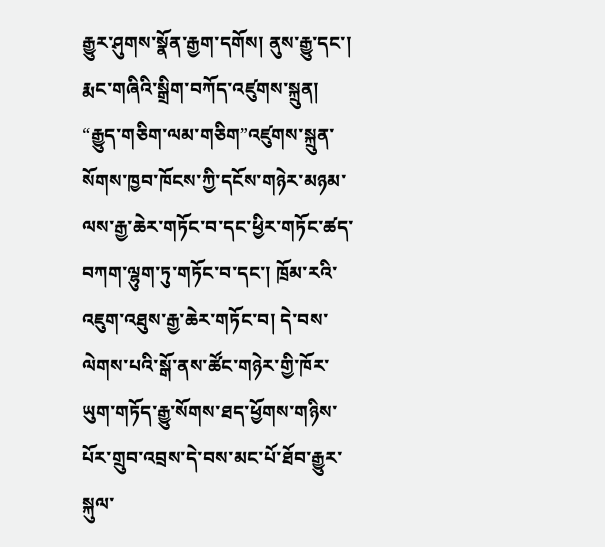རྒྱུར་ཤུགས་སྣོན་རྒྱག་དགོས། ནུས་རྒྱུ་དང་། རྨང་གཞིའི་སྒྲིག་བཀོད་འཛུགས་སྐྲུན། “རྒྱུད་གཅིག་ལམ་གཅིག”འཛུགས་སྐྲུན་སོགས་ཁྱབ་ཁོངས་ཀྱི་དངོས་གཉེར་མཉམ་ལས་རྒྱ་ཆེར་གཏོང་བ་དང་ཕྱིར་གཏོང་ཚད་བཀག་ལྷུག་ཏུ་གཏོང་བ་དང་། ཁྲོམ་རའི་འཇུག་འཐུས་རྒྱ་ཆེར་གཏོང་བ། དེ་བས་ལེགས་པའི་སྒོ་ནས་ཚོང་གཉེར་གྱི་ཁོར་ཡུག་གཏོད་རྒྱུ་སོགས་ཐད་ཕྱོགས་གཉིས་པོར་གྲུབ་འབྲས་དེ་བས་མང་པོ་ཐོབ་རྒྱུར་སྐུལ་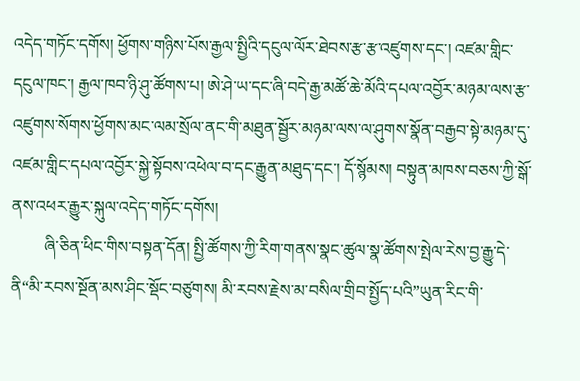འདེད་གཏོང་དགོས། ཕྱོགས་གཉིས་པོས་རྒྱལ་སྤྱིའི་དངུལ་ལོར་ཐེབས་རྩ་རྩ་འཛུགས་དང་། འཛམ་གླིང་དངུལ་ཁང་། རྒྱལ་ཁབ་ཉི་ཤུ་ཚོགས་པ། ཨེ་ཤེ་ཡ་དང་ཞི་བདེ་རྒྱ་མཚོ་ཆེ་མོའི་དཔལ་འབྱོར་མཉམ་ལས་རྩ་འཛུགས་སོགས་ཕྱོགས་མང་ལམ་སྲོལ་ནང་གི་མཐུན་སྦྱོར་མཉམ་ལས་ལ་ཤུགས་སྣོན་བརྒྱབ་སྟེ་མཉམ་དུ་འཛམ་གླིང་དཔལ་འབྱོར་སྐྱེ་སྟོབས་འཕེལ་བ་དང་རྒྱུན་མཐུད་དང་། དོ་སྙོམས། བསྟུན་མཁས་བཅས་ཀྱི་སྒོ་ནས་འཕར་རྒྱུར་སྐུལ་འདེད་གཏོང་དགོས།
        ཞི་ཅིན་ཕིང་གིས་བསྟན་དོན། སྤྱི་ཚོགས་ཀྱི་རིག་གནས་སྣང་ཚུལ་སྣ་ཚོགས་སྤེལ་རེས་བྱ་རྒྱུ་དེ་ནི“མི་རབས་སྔོན་མས་ཤིང་སྡོང་བཙུགས། མི་རབས་རྗེས་མ་བསིལ་གྲིབ་སྤྱོད་པའི”ཡུན་རིང་གི་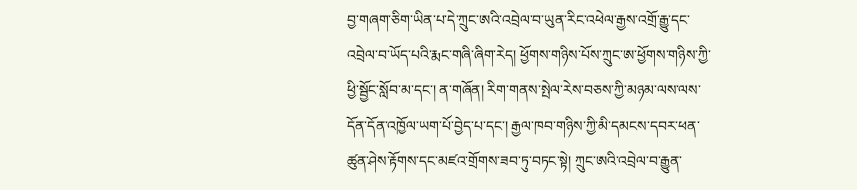བྱ་གཞག་ཅིག་ཡིན་པ་དེ་ཀྲུང་ཨའི་འབྲེལ་བ་ཡུན་རིང་འཕེལ་རྒྱས་འགྲོ་རྒྱུ་དང་འབྲེལ་བ་ཡོད་པའི་རྨང་གཞི་ཞིག་རེད། ཕྱོགས་གཉིས་པོས་ཀྲུང་ཨ་ཕྱོགས་གཉིས་ཀྱི་ཕྱི་སྦྱོང་སློབ་མ་དང་། ན་གཞོན། རིག་གནས་སྤེལ་རེས་བཅས་ཀྱི་མཉམ་ལས་ལས་དོན་དོན་འཁྱོལ་ཡག་པོ་བྱེད་པ་དང་། རྒྱལ་ཁབ་གཉིས་ཀྱི་མི་དམངས་དབར་ཕན་ཚུན་ཤེས་རྟོགས་དང་མཛའ་གྲོགས་ཟབ་ཏུ་བཏང་སྟེ། ཀྲུང་ཨའི་འབྲེལ་བ་རྒྱུན་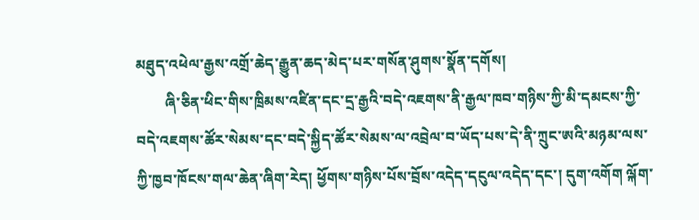མཐུད་འཕེལ་རྒྱས་འགྲོ་ཆེད་རྒྱུན་ཆད་མེད་པར་གསོན་ཤུགས་སྣོན་དགོས།
        ཞི་ཅིན་ཕིང་གིས་ཁྲིམས་འཛིན་དང་དྲ་རྒྱའི་བདེ་འཇགས་ནི་རྒྱལ་ཁབ་གཉིས་ཀྱི་མི་དམངས་ཀྱི་བདེ་འཇགས་ཚོར་སེམས་དང་བདེ་སྐྱིད་ཚོར་སེམས་ལ་འབྲེལ་བ་ཡོད་པས་དེ་ནི་ཀྲུང་ཨའི་མཉམ་ལས་ཀྱི་ཁྱབ་ཁོངས་གལ་ཆེན་ཞིག་རེད། ཕྱོགས་གཉིས་པོས་བྲོས་འདེད་དངུལ་འདེད་དང་། དུག་འགོག ལྐོག་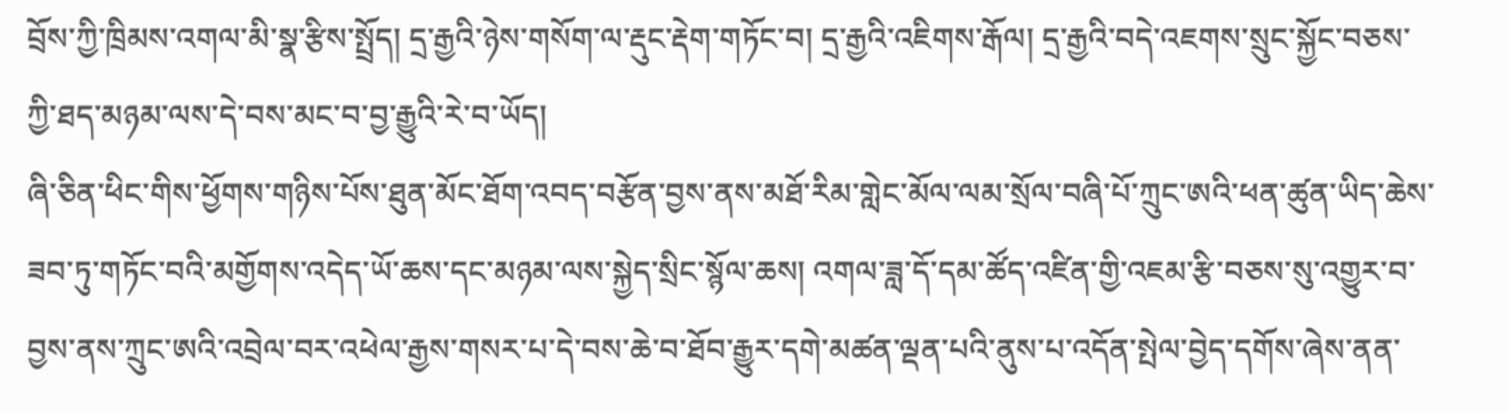བྲོས་ཀྱི་ཁྲིམས་འགལ་མི་སྣ་རྩིས་སྤྲོད། དྲ་རྒྱའི་ཉེས་གསོག་ལ་རྡུང་རྡེག་གཏོང་བ། དྲ་རྒྱའི་འཇིགས་རྒོལ། དྲ་རྒྱའི་བདེ་འཇགས་སྲུང་སྐྱོང་བཅས་ཀྱི་ཐད་མཉམ་ལས་དེ་བས་མང་བ་བྱ་རྒྱུའི་རེ་བ་ཡོད།
ཞི་ཅིན་ཕིང་གིས་ཕྱོགས་གཉིས་པོས་ཐུན་མོང་ཐོག་འབད་བརྩོན་བྱས་ནས་མཐོ་རིམ་གླེང་མོལ་ལམ་སྲོལ་བཞི་པོ་ཀྲུང་ཨའི་ཕན་ཚུན་ཡིད་ཆེས་ཟབ་ཏུ་གཏོང་བའི་མགྱོགས་འདེད་ཡོ་ཆས་དང་མཉམ་ལས་སྐྱེད་སྲིང་སྙོལ་ཆས། འགལ་ཟླ་དོ་དམ་ཚོད་འཛིན་གྱི་འཇམ་རྩི་བཅས་སུ་འགྱུར་བ་བྱས་ནས་ཀྲུང་ཨའི་འབྲེལ་བར་འཕེལ་རྒྱས་གསར་པ་དེ་བས་ཆེ་བ་ཐོབ་རྒྱུར་དགེ་མཚན་ལྡན་པའི་ནུས་པ་འདོན་སྤེལ་བྱེད་དགོས་ཞེས་ནན་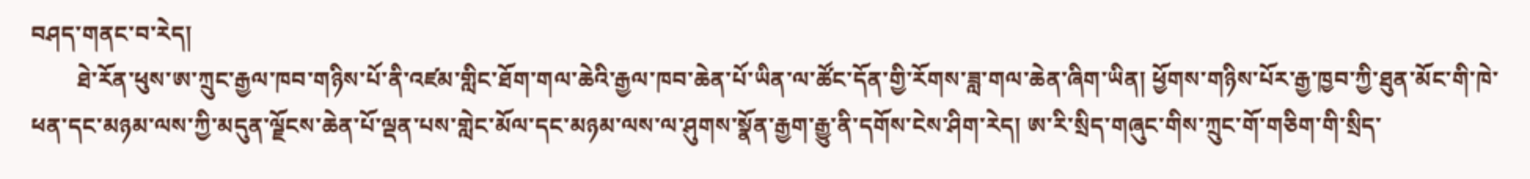བཤད་གནང་བ་རེད།
        ཐེ་རོན་ཕུས་ཨ་ཀྲུང་རྒྱལ་ཁབ་གཉིས་པོ་ནི་འཛམ་གླིང་ཐོག་གལ་ཆེའི་རྒྱལ་ཁབ་ཆེན་པོ་ཡིན་ལ་ཚོང་དོན་གྱི་རོགས་ཟླ་གལ་ཆེན་ཞིག་ཡིན། ཕྱོགས་གཉིས་པོར་རྒྱ་ཁྱབ་ཀྱི་ཐུན་མོང་གི་ཁེ་ཕན་དང་མཉམ་ལས་ཀྱི་མདུན་ལྗོངས་ཆེན་པོ་ལྡན་པས་གླེང་མོལ་དང་མཉམ་ལས་ལ་ཤུགས་སྣོན་རྒྱག་རྒྱུ་ནི་དགོས་ངེས་ཤིག་རེད། ཨ་རི་སྲིད་གཞུང་གིས་ཀྲུང་གོ་གཅིག་གི་སྲིད་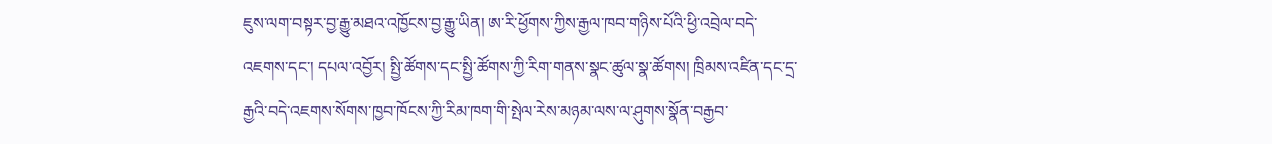ཇུས་ལག་བསྟར་བྱ་རྒྱུ་མཐའ་འཁྱོངས་བྱ་རྒྱུ་ཡིན། ཨ་རི་ཕྱོགས་ཀྱིས་རྒྱལ་ཁབ་གཉིས་པོའི་ཕྱི་འབྲེལ་བདེ་འཇགས་དང་། དཔལ་འབྱོར། སྤྱི་ཚོགས་དང་སྤྱི་ཚོགས་ཀྱི་རིག་གནས་སྣང་ཚུལ་སྣ་ཚོགས། ཁྲིམས་འཛིན་དང་དྲ་རྒྱའི་བདེ་འཇགས་སོགས་ཁྱབ་ཁོངས་ཀྱི་རིམ་ཁག་གི་སྤེལ་རེས་མཉམ་ལས་ལ་ཤུགས་སྣོན་བརྒྱབ་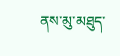ནས་མུ་མཐུད་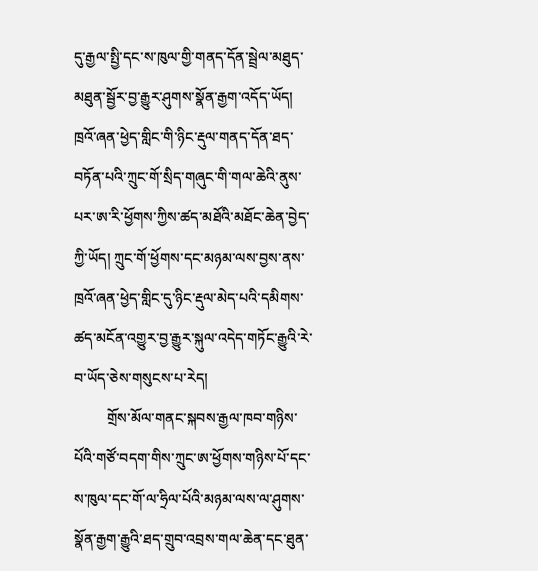དུ་རྒྱལ་སྤྱི་དང་ས་ཁུལ་གྱི་གནད་དོན་སྦྲེལ་མཐུད་མཐུན་སྦྱོར་བྱ་རྒྱུར་ཤུགས་སྣོན་རྒྱག་འདོད་ཡོད། ཁྲའོ་ཞན་ཕྱེད་གླིང་གི་ཉིང་རྡུལ་གནད་དོན་ཐད་བཏོན་པའི་ཀྲུང་གོ་སྲིད་གཞུང་གི་གལ་ཆེའི་ནུས་པར་ཨ་རི་ཕྱོགས་ཀྱིས་ཚད་མཐོའི་མཐོང་ཆེན་བྱེད་ཀྱི་ཡོད། ཀྲུང་གོ་ཕྱོགས་དང་མཉམ་ལས་བྱས་ནས་ཁྲའོ་ཞན་ཕྱེད་གླིང་དུ་ཉིང་རྡུལ་མེད་པའི་དམིགས་ཚད་མངོན་འགྱུར་བྱ་རྒྱུར་སྐུལ་འདེད་གཏོང་རྒྱུའི་རེ་བ་ཡོད་ཅེས་གསུངས་པ་རེད།
         གྲོས་མོལ་གནང་སྐབས་རྒྱལ་ཁབ་གཉིས་པོའི་གཙོ་བདག་གིས་ཀྲུང་ཨ་ཕྱོགས་གཉིས་པོ་དང་ས་ཁུལ་དང་གོ་ལ་ཧྲིལ་པོའི་མཉམ་ལས་ལ་ཤུགས་སྣོན་རྒྱག་རྒྱུའི་ཐད་གྲུབ་འབྲས་གལ་ཆེན་དང་ཐུན་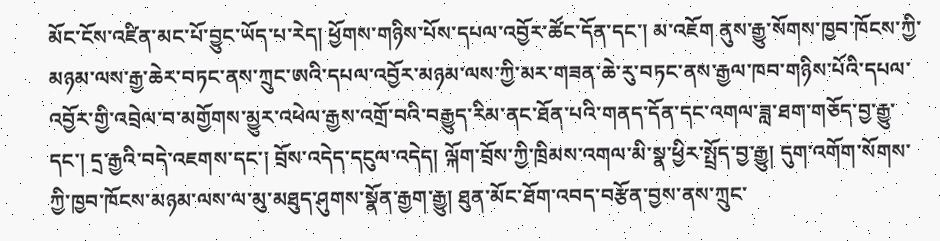མོང་ངོས་འཛིན་མང་པོ་བྱུང་ཡོད་པ་རེད། ཕྱོགས་གཉིས་པོས་དཔལ་འབྱོར་ཚོང་དོན་དང་། མ་འཇོག ནུས་རྒྱུ་སོགས་ཁྱབ་ཁོངས་ཀྱི་མཉམ་ལས་རྒྱ་ཆེར་བཏང་ནས་ཀྲུང་ཨའི་དཔལ་འབྱོར་མཉམ་ལས་ཀྱི་མར་གཟན་ཆེ་རུ་བཏང་ནས་རྒྱལ་ཁབ་གཉིས་པོའི་དཔལ་འབྱོར་གྱི་འབྲེལ་བ་མགྱོགས་མྱུར་འཕེལ་རྒྱས་འགྲོ་བའི་བརྒྱུད་རིམ་ནང་ཐོན་པའི་གནད་དོན་དང་འགལ་ཟླ་ཐག་གཅོད་བྱ་རྒྱུ་དང་། དྲ་རྒྱའི་བདེ་འཇགས་དང་། བྲོས་འདེད་དངུལ་འདེད། ལྐོག་བྲོས་ཀྱི་ཁྲིམས་འགལ་མི་སྣ་ཕྱིར་སྤྲོད་བྱ་རྒྱུ། དུག་འགོག་སོགས་ཀྱི་ཁྱབ་ཁོངས་མཉམ་ལས་ལ་མུ་མཐུད་ཤུགས་སྣོན་རྒྱག་རྒྱུ། ཐུན་མོང་ཐོག་འབད་བརྩོན་བྱས་ནས་ཀྲུང་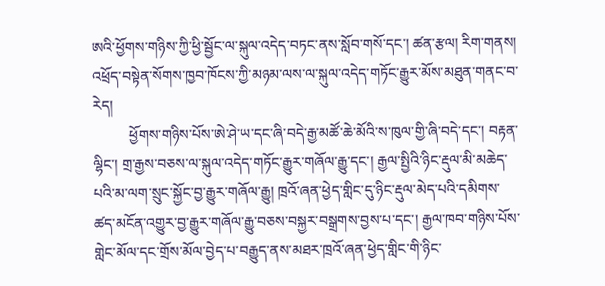ཨའི་ཕྱོགས་གཉིས་ཀྱི་ཕྱི་སྦྱོང་ལ་སྐུལ་འདེད་བཏང་ནས་སློབ་གསོ་དང་། ཚན་རྩལ། རིག་གནས། འཕྲོད་བསྟེན་སོགས་ཁྱབ་ཁོངས་ཀྱི་མཉམ་ལས་ལ་སྐུལ་འདེད་གཏོང་རྒྱུར་མོས་མཐུན་གནང་བ་རེད།
          ཕྱོགས་གཉིས་པོས་ཨེ་ཤེ་ཡ་དང་ཞི་བདེ་རྒྱ་མཚོ་ཆེ་མོའི་ས་ཁུལ་གྱི་ཞི་བདེ་དང་། བརྟན་ལྷིང་། གྲ་རྒྱས་བཅས་ལ་སྐུལ་འདེད་གཏོང་རྒྱུར་གཞོལ་རྒྱུ་དང་། རྒྱལ་སྤྱིའི་ཉིང་རྡུལ་མི་མཆེད་པའི་མ་ལག་སྲུང་སྐྱོང་བྱ་རྒྱུར་གཞོལ་རྒྱུ། ཁྲའོ་ཞན་ཕྱེད་གླིང་དུ་ཉིང་རྡུལ་མེད་པའི་དམིགས་ཚད་མངོན་འགྱུར་བྱ་རྒྱུར་གཞོལ་རྒྱུ་བཅས་བསྐྱར་བསྒྲགས་བྱས་པ་དང་། རྒྱལ་ཁབ་གཉིས་པོས་གླེང་མོལ་དང་གྲོས་མོལ་བྱེད་པ་བརྒྱུད་ནས་མཐར་ཁྲའོ་ཞན་ཕྱེད་གླིང་གི་ཉིང་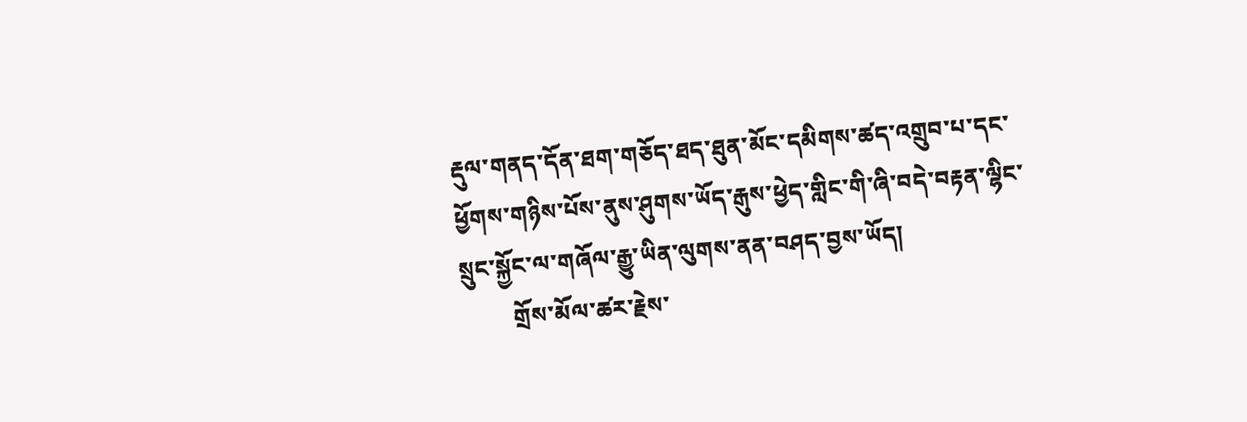རྡུལ་གནད་དོན་ཐག་གཅོད་ཐད་ཐུན་མོང་དམིགས་ཚད་འགྲུབ་པ་དང་ཕྱོགས་གཉིས་པོས་ནུས་ཤུགས་ཡོད་རྒུས་ཕྱེད་གླིང་གི་ཞི་བདེ་བརྟན་ལྷིང་སྲུང་སྐྱོང་ལ་གཞོལ་རྒྱུ་ཡིན་ལུགས་ནན་བཤད་བྱས་ཡོད།
         གྲོས་མོལ་ཚར་རྗེས་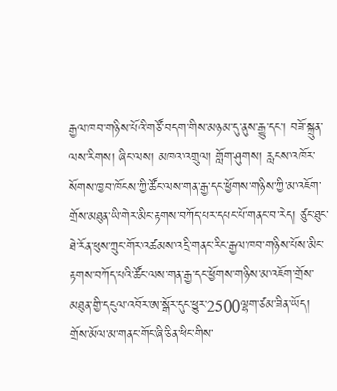རྒྱལ་ཁབ་གཉིས་པོའི་གཙོ་བདག་གིས་མཉམ་དུ་ནུས་རྒྱུ་དང་། བཟོ་སྐྲུན་ལས་རིགས། ཞིང་ལས། མཁའ་འགྲུལ། གློག་ཤུགས། རླངས་འཁོར་སོགས་ཁྱབ་ཁོངས་ཀྱི་ཚོང་ལས་གན་རྒྱ་དང་ཕྱོགས་གཉིས་ཀྱི་མ་འཇོག་གྲོས་མཐུན་ཡི་གེར་མིང་རྟགས་བཀོད་པར་དཔང་པོ་གནང་བ་རེད། ཙུང་ཐུང་ཐེ་རོན་ཕུས་ཀྲུང་གོར་འཚམས་འདྲི་གནང་རིང་རྒྱལ་ཁབ་གཉིས་པོས་མིང་རྟགས་བཀོད་པའི་ཚོང་ལས་གན་རྒྱ་དང་ཕྱོགས་གཉིས་མ་འཇོག་གྲོས་མཐུན་གྱི་དངུལ་འབོར་ཨ་སྒོར་དུང་ཕྱུར་2500ལྷག་ཙམ་ཟིན་ཡོད།
གྲོས་མོལ་མ་གནང་གོང་ཞི་ཅིན་ཕིང་གིས་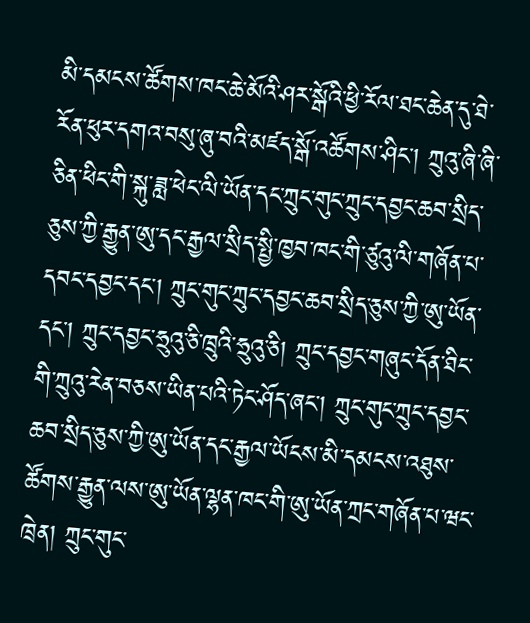མི་དམངས་ཚོགས་ཁང་ཆེ་མོའི་ཤར་སྒོའི་ཕྱི་རོལ་ཐང་ཆེན་དུ་ཐེ་རོན་ཕུར་དགའ་བསུ་ཞུ་བའི་མཛད་སྒོ་འཚོགས་ཤིང་། ཀྲུའུ་ཞི་ཞི་ཅིན་ཕིང་གི་སྐུ་ཟླ་ཕེང་ལི་ཡོན་དང་ཀྲུང་གུང་ཀྲུང་དབྱང་ཆབ་སྲིད་ཅུས་ཀྱི་རྒྱུན་ཨུ་དང་རྒྱལ་སྲིད་སྤྱི་ཁྱབ་ཁང་གི་ཙུའུ་ལི་གཞོན་པ་དབང་དབྱང་དང་། ཀྲུང་གུང་ཀྲུང་དབྱང་ཆབ་སྲིད་ཅུས་ཀྱི་ཨུ་ཡོན་དང་། ཀྲུང་དབྱང་ཧྲུའུ་ཅི་ཁྲུའི་ཧྲུའུ་ཅི། ཀྲུང་དབྱང་གཞུང་དོན་ཐིང་གི་ཀྲུའུ་རེན་བཅས་ཡིན་པའི་ཏེང་ཤོད་ཞང་། ཀྲུང་གུང་ཀྲུང་དབྱང་ཆབ་སྲིད་ཅུས་ཀྱི་ཨུ་ཡོན་དང་རྒྱལ་ཡོངས་མི་དམངས་འཐུས་ཚོགས་རྒྱུན་ལས་ཨུ་ཡོན་ལྷན་ཁང་གི་ཨུ་ཡོན་ཀྲང་གཞོན་པ་ཝང་ཁྲེན། ཀྲུང་གུང་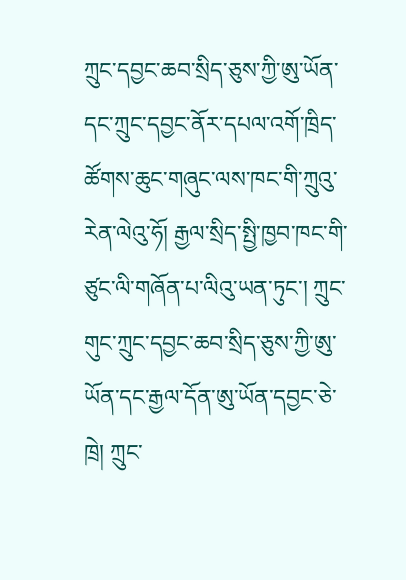ཀྲུང་དབྱང་ཆབ་སྲིད་ཅུས་ཀྱི་ཨུ་ཡོན་དང་ཀྲུང་དབྱང་ནོར་དཔལ་འགོ་ཁྲིད་ཚོགས་ཆུང་གཞུང་ལས་ཁང་གི་ཀྲུའུ་རེན་ལེའུ་ཧོ། རྒྱལ་སྲིད་སྤྱི་ཁྱབ་ཁང་གི་ཙུང་ལི་གཞོན་པ་ལིའུ་ཡན་ཏུང་། ཀྲུང་གུང་ཀྲུང་དབྱང་ཆབ་སྲིད་ཅུས་ཀྱི་ཨུ་ཡོན་དང་རྒྱལ་དོན་ཨུ་ཡོན་དབྱང་ཅེ་ཁྲེ། ཀྲུང་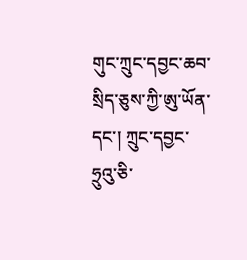གུང་ཀྲུང་དབྱང་ཆབ་སྲིད་ཅུས་ཀྱི་ཨུ་ཡོན་དང་། ཀྲུང་དབྱང་ཧྲུའུ་ཅི་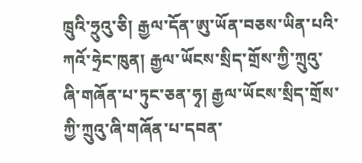ཁྲུའི་ཧྲུའུ་ཅི། རྒྱལ་དོན་ཨུ་ཡོན་བཅས་ཡིན་པའི་ཀའོ་ཧྲེང་ཁུན། རྒྱལ་ཡོངས་སྲིད་གྲོས་ཀྱི་ཀྲུའུ་ཞི་གཞོན་པ་ཏུང་ཅན་ཧྭ། རྒྱལ་ཡོངས་སྲིད་གྲོས་ཀྱི་ཀྲུའུ་ཞི་གཞོན་པ་དབན་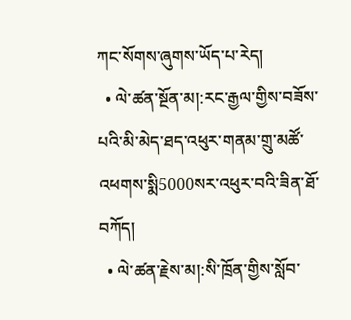ཀང་སོགས་ཞུགས་ཡོད་པ་རེད།
  • ལེ་ཚན་སྔོན་མ།:རང་རྒྱལ་གྱིས་བཟོས་པའི་མི་མེད་ཐད་འཕུར་གནམ་གྲུ་མཚོ་འཕགས་སྨི5000སར་འཕུར་བའི་ཟིན་ཐོ་བཀོད།
  • ལེ་ཚན་རྗེས་མ།:སི་ཁྲོན་གྱིས་སློབ་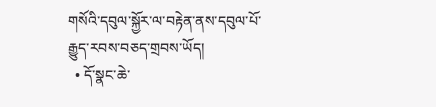གསོའི་དབུལ་སྐྱོར་ལ་བརྟེན་ནས་དབུལ་པོ་རྒྱུད་རབས་བཅད་གྲབས་ཡོད།
  • དོ་སྣང་ཆེ་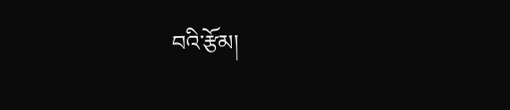བའི་རྩོམ།